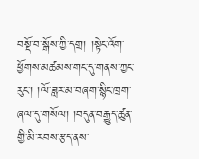བསྡོ་བ་སྒོས་ཀྱི་དགྲ། །སྟེང་འོག་ཕྱོགས་མཚམས་གང་དུ་གནས་ཀྱང་རུང་། །ལོ་ཟླར་མ་བཞག་སྙིང་ཁྲག་ཞལ་དུ་གསོལ། །བདུན་བརྒྱུད་ཚུན་གྱི་མི་རབས་རྩད་ནས་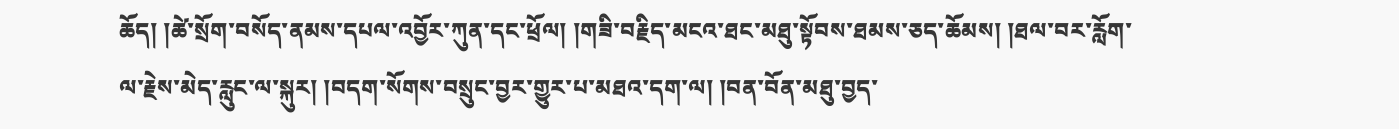ཆོད། །ཚེ་སྲོག་བསོད་ནམས་དཔལ་འབྱོར་ཀུན་དང་ཕྲོལ། །གཟི་བརྗིད་མངའ་ཐང་མཐུ་སྟོབས་ཐམས་ཅད་ཆོམས། །ཐལ་བར་རློག་ལ་རྗེས་མེད་རླུང་ལ་སྐུར། །བདག་སོགས་བསྲུང་བྱར་གྱུར་པ་མཐའ་དག་ལ། །བན་བོན་མཐུ་བྱད་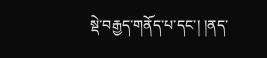སྡེ་བརྒྱད་གནོད་པ་དང་། །ནད་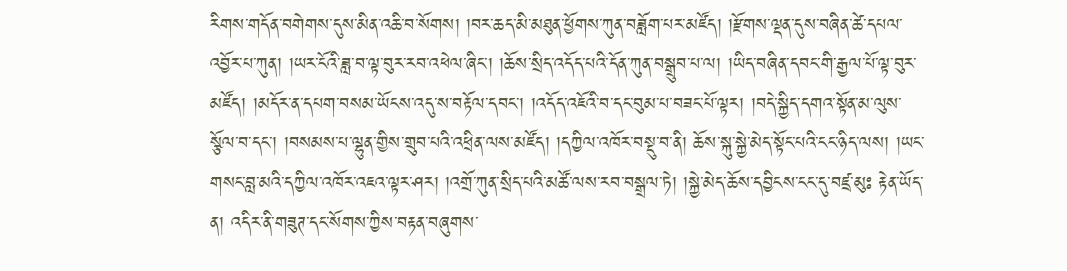རིགས་གདོན་བགེགས་དུས་མིན་འཆི་བ་སོགས། །བར་ཆད་མི་མཐུན་ཕྱོགས་ཀུན་བཟློག་པར་མཛོད། །རྫོགས་ལྡན་དུས་བཞིན་ཚེ་དཔལ་འབྱོར་པ་ཀུན། །ཡར་ངོའི་ཟླ་བ་ལྟ་བུར་རབ་འཕེལ་ཞིང་། །ཆོས་སྲིད་འདོད་པའི་དོན་ཀུན་བསྒྲུབ་པ་ལ། །ཡིད་བཞིན་དབང་གི་རྒྱལ་པོ་ལྟ་བུར་མཛོད། །མདོར་ན་དཔག་བསམ་ཡོངས་འདུ་ས་བརྟོལ་དབང་། །འདོད་འཇོའི་བ་དང་བུམ་པ་བཟང་པོ་ལྟར། །བདེ་སྐྱིད་དགའ་སྟོན་མ་ལུས་སྩོལ་བ་དང་། །བསམས་པ་ལྷུན་གྱིས་གྲུབ་པའི་འཕྲིན་ལས་མཛོད། །དཀྱིལ་འཁོར་བསྡུ་བ་ནི། ཆོས་སྐུ་སྐྱེ་མེད་སྟོང་པའི་ངང་ཉིད་ལས། །ཡང་གསང་བླ་མའི་དཀྱིལ་འཁོར་འཇའ་ལྟར་ཤར། །འགྲོ་ཀུན་སྲིད་པའི་མཚོ་ལས་རབ་བསྒྲལ་ཏེ། །སྐྱེ་མེད་ཆོས་དབྱིངས་ངང་དུ་བཛྲ་མུཿ རྟེན་ཡོད་ན། འདིར་ནི་གཟུཊ་དང་སོགས་ཀྱིས་བརྟན་བཞུགས་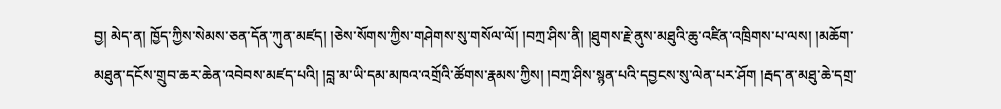བྱ། མེད་ན། ཁྱོད་ཀྱིས་སེམས་ཅན་དོན་ཀུན་མཛད། །ཅེས་སོགས་ཀྱིས་གཤེགས་སུ་གསོལ་ལོ། །བཀྲ་ཤིས་ནི། །ཐུགས་རྗེ་ནུས་མཐུའི་ཆུ་འཛིན་འཁྲིགས་པ་ལས། །མཆོག་མཐུན་དངོས་གྲུབ་ཆར་ཆེན་འབེབས་མཛད་པའི། །བླ་མ་ཡི་དམ་མཁའ་འགྲོའི་ཚོགས་རྣམས་ཀྱིས། །བཀྲ་ཤིས་སྙན་པའི་དབྱངས་སུ་ལེན་པར་ཤོག །རྦད་ན་མཐུ་ཆེ་དགྲ་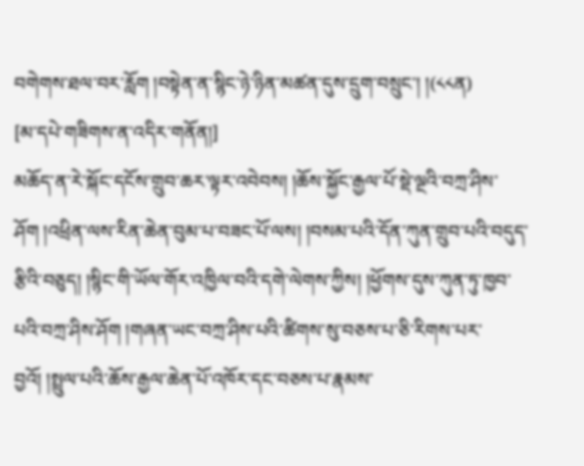བགེགས་ཐལ་བར་རློག །བསྟེན་ན་སྙིང་ཉེ་ཉིན་མཚན་དུས་དྲུག་བསྲུང་། །(༨༨ན)
[མ་དཔེ་གཟིགས་ན་འདིར་གནོན།]
མཆོད་ན་རེ་སྐོང་དངོས་གྲུབ་ཆར་ལྟར་འབེབས། །ཆོས་སྐྱོང་རྒྱལ་པོ་སྡེ་ལྔའི་བཀྲ་ཤིས་ཤོག །འཕྲིན་ལས་རིན་ཆེན་བུམ་པ་བཟང་པོ་ལས། །བསམ་པའི་དོན་ཀུན་གྲུབ་པའི་བདུད་རྩིའི་བཅུད། །སྙིང་གི་ཡོལ་གོར་འཁྱིལ་བའི་དགེ་ལེགས་ཀྱིས། །ཕྱོགས་དུས་ཀུན་ཏུ་ཁྱབ་པའི་བཀྲ་ཤིས་ཤོག །གཞན་ཡང་བཀྲ་ཤིས་པའི་ཚིགས་སུ་བཅས་པ་ཅི་རིགས་པར་བྱའོ། །སྤྲུལ་པའི་ཆོས་རྒྱལ་ཆེན་པོ་འཁོར་དང་བཅས་པ་རྣམས་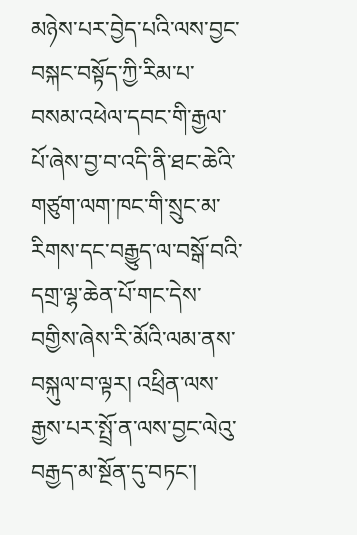མཉེས་པར་བྱེད་པའི་ལས་བྱང་བསྐང་བསྟོད་ཀྱི་རིམ་པ་བསམ་འཕེལ་དབང་གི་རྒྱལ་པོ་ཞེས་བྱ་བ་འདི་ནི་ཐང་ཆེའི་གཙུག་ལག་ཁང་གི་སྲུང་མ་རིགས་དང་བརྒྱུད་ལ་བསྒོ་བའི་དགྲ་ལྷ་ཆེན་པོ་གང་དེས་བགྱིས་ཞེས་རི་མོའི་ལམ་ནས་བསྐུལ་བ་ལྟར། འཕྲིན་ལས་རྒྱས་པར་སྤྲོ་ན་ལས་བྱང་ལེའུ་བརྒྱད་མ་སྔོན་དུ་བཏང་།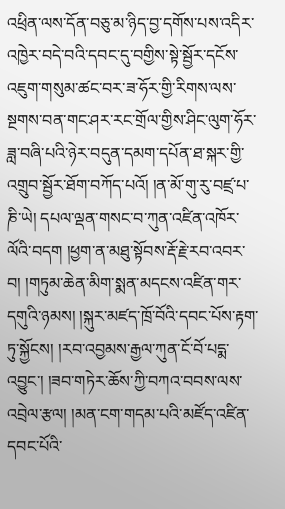འཕྲིན་ལས་དོན་བཅུ་མ་ཉིད་བྱ་དགོས་པས་འདིར་འཁྱེར་བདེ་བའི་དབང་དུ་བགྱིས་སྟེ་སྦྱོར་དངོས་འཇུག་གསུམ་ཚང་བར་ཟ་ཧོར་གྱི་རིགས་ལས་སྔགས་བན་གང་ཤར་རང་གྲོལ་གྱིས་ཤིང་ལུག་ཧོར་ཟླ་བཞི་པའི་ཉེར་བདུན་དམག་དཔོན་ཐ་སྐར་གྱི་འགྲུབ་སྦྱོར་ཐོག་བཀོད་པའོ། །ན་མོ་གུ་རུ་བཛྲ་པ་ཎི་ཡེ། དཔལ་ལྡན་གསང་བ་ཀུན་འཛིན་འཁོར་ལོའི་བདག །ཕྱག་ན་མཐུ་སྟོབས་རྡོ་རྗེ་རབ་འབར་བ། །གཏུམ་ཆེན་མིག་སྨན་མདངས་འཛིན་གར་དགུའི་ཉམས། །སྐུར་མཛད་ཁྲོ་བོའི་དབང་པོས་རྟག་ཏུ་སྐྱོངས། །རབ་འབྱམས་རྒྱལ་ཀུན་ངོ་བོ་པདྨ་འབྱུང་། །ཟབ་གཏེར་ཆོས་ཀྱི་བཀའ་བབས་ལས་འབྲེལ་རྩལ། །མན་ངག་གདམ་པའི་མཛོད་འཛིན་དབང་པོའི་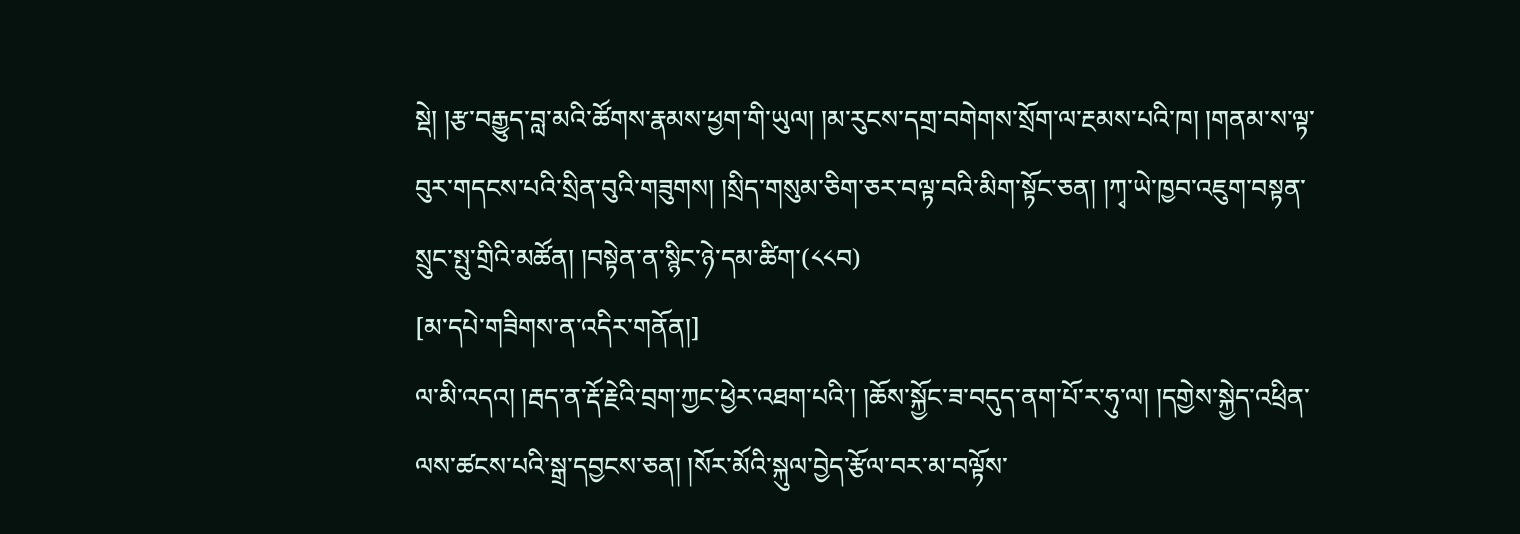སྡེ། །རྩ་བརྒྱུད་བླ་མའི་ཚོགས་རྣམས་ཕྱག་གི་ཡུལ། །མ་རུངས་དགྲ་བགེགས་སྲོག་ལ་རྔམས་པའི་ཁ། །གནམ་ས་ལྟ་བུར་གདངས་པའི་སྲིན་བུའི་གཟུགས། །སྲིད་གསུམ་ཅིག་ཅར་བལྟ་བའི་མིག་སྟོང་ཅན། །ཀྭ་ཡེ་ཁྱབ་འཇུག་བསྟན་སྲུང་སྤུ་གྲིའི་མཚོན། །བསྟེན་ན་སྙིང་ཉེ་དམ་ཚིག་(༨༨བ)
[མ་དཔེ་གཟིགས་ན་འདིར་གནོན།]
ལ་མི་འདའ། །རྦད་ན་རྡོ་རྗེའི་བྲག་ཀྱང་ཕྱེར་འཐག་པའི་། །ཆོས་སྐྱོང་ཟ་བདུད་ནག་པོ་ར་ཧུ་ལ། །དགྱེས་སྐྱེད་འཕྲིན་ལས་ཚངས་པའི་སྒྲ་དབྱངས་ཅན། །སོར་མོའི་སྐུལ་བྱེད་རྩོལ་བར་མ་བལྟོས་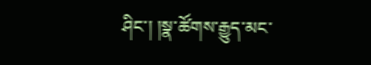ཤིང་། །སྣ་ཚོགས་རྒྱུད་མང་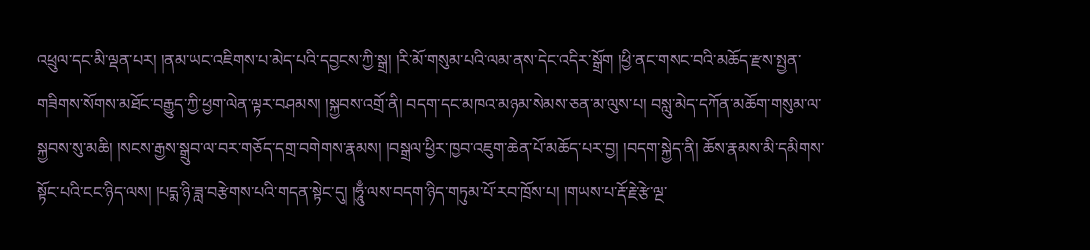འཕྲུལ་དང་མི་ལྡན་པར། །ནམ་ཡང་འཇིགས་པ་མེད་པའི་དབྱངས་ཀྱི་སྒྲ། །རི་མོ་གསུམ་པའི་ལམ་ནས་དེང་འདིར་སྒྲོག །ཕྱི་ནང་གསང་བའི་མཆོད་རྫས་སྤྱན་གཟིགས་སོགས་མཐོང་བརྒྱུད་ཀྱི་ཕྱག་ལེན་ལྟར་བཤམས། །སྐྱབས་འགྲོ་ནི། བདག་དང་མཁའ་མཉམ་སེམས་ཅན་མ་ལུས་པ། བསླུ་མེད་དཀོན་མཆོག་གསུམ་ལ་སྐྱབས་སུ་མཆི། །སངས་རྒྱས་སྒྲུབ་ལ་བར་གཅོད་དགྲ་བགེགས་རྣམས། །བསྒྲལ་ཕྱིར་ཁྱབ་འཇུག་ཆེན་པོ་མཆོད་པར་བྱ། །བདག་སྐྱེད་ནི། ཆོས་རྣམས་མི་དམིགས་སྟོང་པའི་ངང་ཉིད་ལས། །པདྨ་ཉི་ཟླ་བརྩེགས་པའི་གདན་སྟེང་དུ། །ཧཱུྃ་ལས་བདག་ཉིད་གཏུམ་པོ་རབ་ཁྲོས་པ། །གཡས་པ་རྡོ་རྗེ་རྩེ་ལྔ་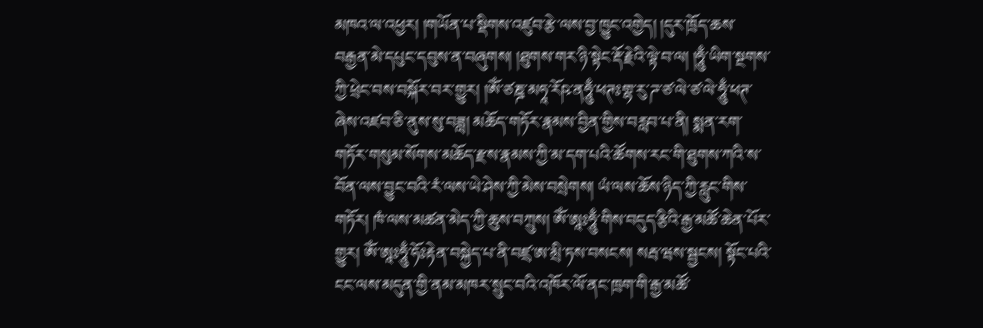མཁའ་ལ་འཕྱར། །གཡོན་པ་སྡིགས་འཛུབ་རྩེ་ལས་བྱ་ཁྱུང་འགྱེད། །དུར་ཁྲོད་ཆས་བརྒྱན་མེ་དཔུང་དབུས་ན་བཞུགས། །ཐུགས་གར་ཉི་སྟེང་རྡོ་རྗེའི་ལྟེ་བ་ལ། །ཧཱུྃ་ཡིག་སྔགས་ཀྱི་ཕྲེང་བས་བསྐོར་བར་གྱུར། །ཨོཾ་ཙཎྜ་མཧཱ་རོཥ་ནཧཱུྃ་ཕཊཿགྷ་རུ་ཌ་ཙ་ལེ་ཙ་ལེ་ཧཱུྃ་ཕཊ་ཞེས་འཛབ་ཅི་ནུས་སུ་བཟླ། མཆོད་གཏོར་རྣམས་བྱིན་གྱིས་བརླབ་པ་ནི། སྨན་རག་གཏོར་གསུམ་སོགས་མཆོད་རྫས་རྣམས་ཀྱི་མ་དག་པའི་ཚོགས་རང་གི་ཐུགས་ཀའི་ས་བོན་ལས་བྱུང་བའི་རཾ་ལས་ཡེ་ཤེས་ཀྱི་མེས་བསྲེགས། ཡཾ་ལས་ཆོས་ཉིད་ཀྱི་རླུང་གིས་གཏོར། ཁཾ་ལས་མཚན་མེད་ཀྱི་ཆུས་བཀྲུས། ཨོཾ་ཨཱཿཧཱུྃ་གིས་བདུད་རྩིའི་རྒྱ་མཚོ་ཆེན་པོར་གྱུར། ཨོཾ་ཨཱཿཧཱུྃ་ཧོཿརྟེན་བསྐྱེད་པ་ནི་བཛྲ་ཨ་མྲི་ཏས་བསངས། སརྦ་ཝས་སྦྱངས། སྟོང་པའི་ངང་ལས་མདུན་གྱི་ནམ་མཁར་སྲུང་བའི་འཁོར་ལོ་ནང་ཁྲག་གི་རྒྱ་མཚོ་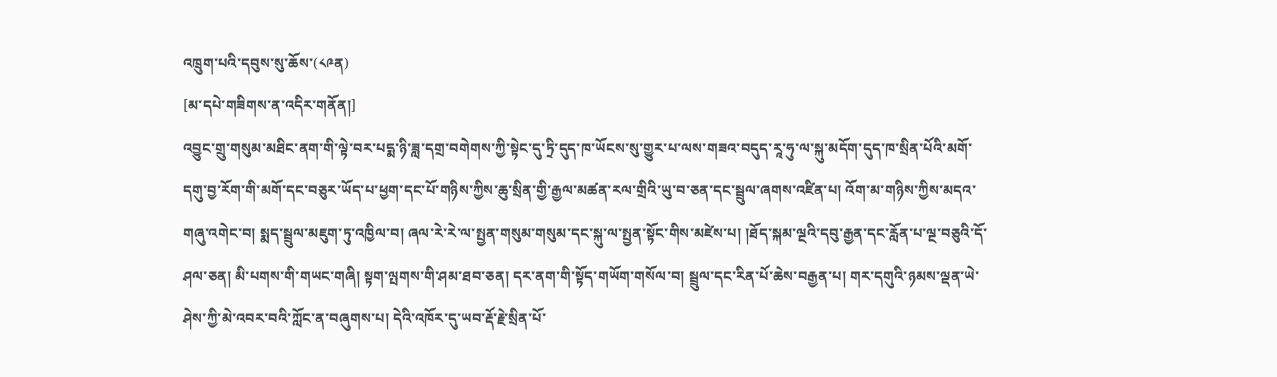འཁྲུག་པའི་དབུས་སུ་ཆོས་(༨༩ན)
[མ་དཔེ་གཟིགས་ན་འདིར་གནོན།]
འབྱུང་གྲུ་གསུམ་མཐིང་ནག་གི་ལྟེ་བར་པདྨ་ཉི་ཟླ་དགྲ་བགེགས་ཀྱི་སྟེང་དུ་ཏྲི་དུད་ཁ་ཡོངས་སུ་གྱུར་པ་ལས་གཟའ་བདུད་རཱ་ཧུ་ལ་སྐུ་མདོག་དུད་ཁ་སྲིན་པོའི་མགོ་དགུ་བྱ་རོག་གི་མགོ་དང་བཅུར་ཡོད་པ་ཕྱག་དང་པོ་གཉིས་ཀྱིས་ཆུ་སྲིན་གྱི་རྒྱལ་མཚན་རལ་གྲིའི་ཡུ་བ་ཅན་དང་སྦྲུལ་ཞགས་འཛིན་པ། འོག་མ་གཉིས་ཀྱིས་མདའ་གཞུ་འགེང་བ། སྨད་སྦྲུལ་མཇུག་ཏུ་འཁྱིལ་བ། ཞལ་རེ་རེ་ལ་སྤྱན་གསུམ་གསུམ་དང་སྐུ་ལ་སྤྱན་སྟོང་གིས་མཛེས་པ། །ཐོད་སྐམ་ལྔའི་དབུ་རྒྱན་དང་རློན་པ་ལྔ་བཅུའི་དོ་ཤལ་ཅན། མི་པགས་གི་གཡང་གཞི། སྟག་ལྤགས་གི་ཤམ་ཐབ་ཅན། དར་ནག་གི་སྟོད་གཡོག་གསོལ་བ། སྦྲུལ་དང་རིན་པོ་ཆེས་བརྒྱན་པ། གར་དགུའི་ཉམས་ལྡན་ཡེ་ཤེས་ཀྱི་མེ་འབར་བའི་ཀློང་ན་བཞུགས་པ། དེའི་འཁོར་དུ་ཡབ་རྡོ་རྗེ་སྲིན་པོ་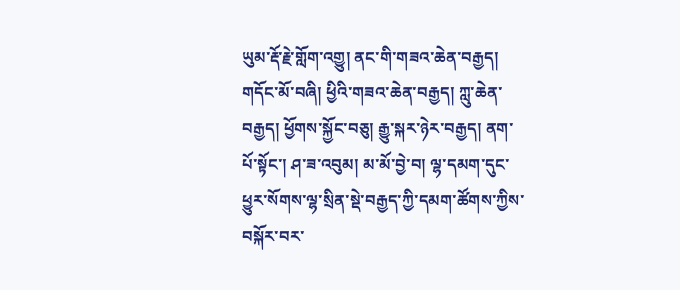ཡུམ་རྡོ་རྗེ་གློག་འགྱུ། ནང་གི་གཟའ་ཆེན་བརྒྱད། གདོང་མོ་བཞི། ཕྱིའི་གཟའ་ཆེན་བརྒྱད། ཀླུ་ཆེན་བརྒྱད། ཕྱོགས་སྐྱོང་བཅུ། རྒྱུ་སྐར་ཉེར་བརྒྱད། ནག་པོ་སྟོང་། ཤ་ཟ་འབུམ། མ་མོ་བྱེ་བ། ལྷ་དམག་དུང་ཕྱུར་སོགས་ལྷ་སྲིན་སྡེ་བརྒྱད་ཀྱི་དམག་ཚོགས་ཀྱིས་བསྐོར་བར་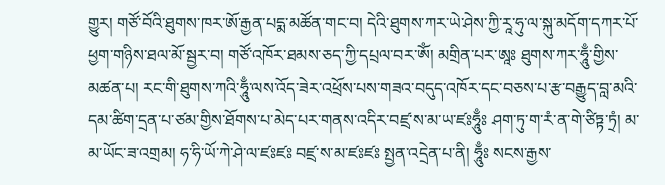གྱུར། གཙོ་བོའི་ཐུགས་ཁར་ཨོ་རྒྱན་པདྨ་མཚོན་གང་བ། དེའི་ཐུགས་ཀར་ཡེ་ཤེས་ཀྱི་རཱ་ཧུ་ལ་སྐུ་མདོག་དཀར་པོ་ཕྱག་གཉིས་ཐལ་མོ་སྦྱར་བ། གཙོ་འཁོར་ཐམས་ཅད་ཀྱི་དཔྲལ་བར་ཨོཾ། མགྲིན་པར་ཨཱཿ ཐུགས་ཀར་ཧཱུྃ་གྱིས་མཚན་པ། རང་གི་ཐུགས་ཀའི་ཧཱུྃ་ལས་འོད་ཟེར་འཕྲོས་པས་གཟའ་བདུད་འཁོར་དང་བཅས་པ་རྩ་བརྒྱུད་བླ་མའི་དམ་ཚིག་དྲན་པ་ཙམ་གྱིས་ཐོགས་པ་མེད་པར་གནས་འདིར་བཛྲ་ས་མ་ཡ་ཛཿཧཱུྃཿ ཤག་ཏུ་ག་རཾ་ན་གེ་ཙིཏྟ་ཏྲཾ། མ་མ་ཡོང་ཟ་འགྲམ། ཧ་ཧི་ཡོ་ཀེ་ཤེ་ལ་ཛཿཛཿ བཛྲ་ས་མ་ཛཿཛཿ སྤྱན་འདྲེན་པ་ནི། ཧཱུྃཿ སངས་རྒྱས་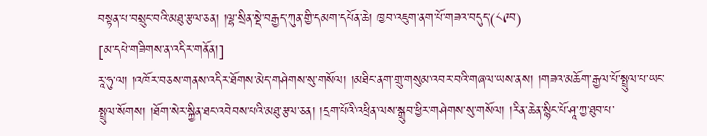བསྟན་པ་བསྲུང་བའི་མཐུ་རྩལ་ཅན། །ལྷ་སྲིན་སྡེ་བརྒྱད་ཀུན་གྱི་དམག་དཔོན་ཆེ། ཁྱབ་འཇུག་ནག་པོ་གཟའ་བདུད་(༨༩བ)
[མ་དཔེ་གཟིགས་ན་འདིར་གནོན།]
རཱ་ཧུ་ལ། །འཁོར་བཅས་གནས་འདིར་ཐོགས་མེད་གཤེགས་སུ་གསོལ། །མཐིང་ནག་གྲུ་གསུམ་འབར་བའི་གཞལ་ཡས་ནས། །གཟའ་མཆོག་རྒྱལ་པོ་སྤྲུལ་པ་ཡང་སྤྲུལ་སོགས། །ཐོག་སེར་སྐྱིན་ཐང་འབེབས་པའི་མཐུ་རྩལ་ཅན། །དྲག་པོའི་འཕྲིན་ལས་སྒྲུབ་ཕྱིར་གཤེགས་སུ་གསོལ། །རིན་ཆེན་སྙིང་པོ་ཤཱ་ཀྱ་ཐུབ་པ་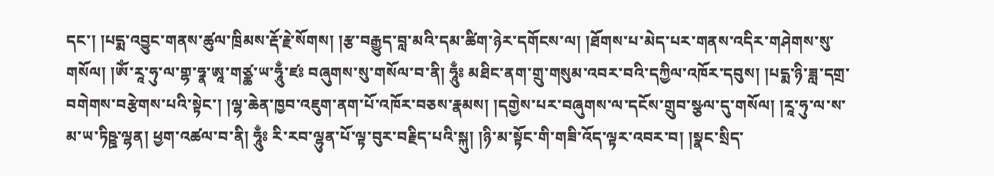དང་། །པདྨ་འབྱུང་གནས་ཚུལ་ཁྲིམས་རྡོ་རྗེ་སོགས། །རྩ་བརྒྱུད་བླ་མའི་དམ་ཚིག་ཉེར་དགོངས་ལ། །ཐོགས་པ་མེད་པར་གནས་འདིར་གཤེགས་སུ་གསོལ། །ཨོཾ་རཱ་ཧུ་ལ་གྷ་ཧྣ་ཨཱ་གཙྪ་ཡ་ཧཱུྃ་ཛཿ བཞུགས་སུ་གསོལ་བ་ནི། ཧཱུྃཿ མཐིང་ནག་གྲུ་གསུམ་འབར་བའི་དཀྱིལ་འཁོར་དབུས། །པདྨ་ཉི་ཟླ་དགྲ་བགེགས་བརྩེགས་པའི་སྟེང་། །ལྷ་ཆེན་ཁྱབ་འཇུག་ནག་པོ་འཁོར་བཅས་རྣམས། །དགྱེས་པར་བཞུགས་ལ་དངོས་གྲུབ་སྩལ་དུ་གསོལ། །རཱ་ཧུ་ལ་ས་མ་ཡ་ཏིཥྛ་ལྷན། ཕྱག་འཚལ་བ་ནི། ཧཱུྃཿ རི་རབ་ལྷུན་པོ་ལྟ་བུར་བརྗིད་པའི་སྐུ། །ཉི་མ་སྟོང་གི་གཟི་འོད་ལྟར་འབར་བ། །སྣང་སྲིད་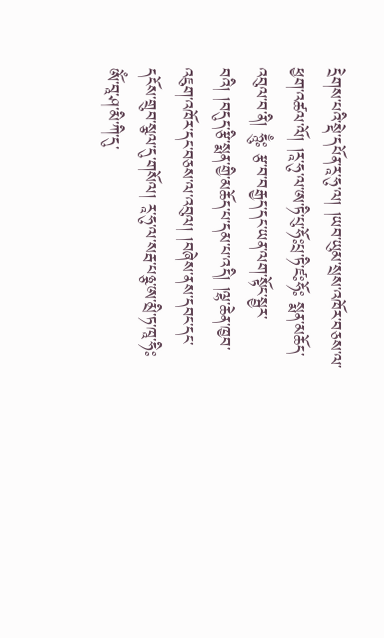དྲེགས་པའི་སྡེ་དཔོན་རཱ་ཧུ་ལ། །ཡབ་ཡུམ་སྲས་འཁོར་བཅས་ལ་ཕྱག་འཚལ་ལོ། །རཱ་ཧུ་ལ་ཨ་ཏི་པུ་ཧོཿཔྲ་ཏི་ཛཿཧོཿ སྨན་མཆོད་འབུལ་བ་ནི། ཧཱུྃཿ རྩ་བ་བརྒྱད་དང་ཡན་ལག་སྟོང་སྦྱར་བའི། །བདུད་རྩི་སྨན་གྱི་མཆོད་པ་དམ་པ་འདི། །ལྷ་ཆེན་ཁྱབ་འཇུག་འཁོར་དང་བཅས་ལ་འབུལ། །བཞེས་ནས་དབང་དང་དངོས་གྲུབ་སྩལ་དུ་གསོལ། རཱ་ཧུ་ལ་སརྦ་པཉྩ་ཨ་མྲི་ཏ་ཁཱ་ཧིཿ ཨོཾ་བཱ་ཤ་མི་ཀི་དུ་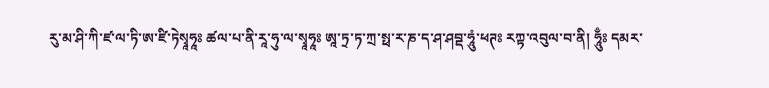རུ་མ་ཤི་ཀི་ཛ་ལ་ཏི་ཨ་ཛི་ཏེསྭཱཧཱཿ ཚལ་པ་ནི་རཱ་ཧུ་ལ་སྭཱཧཱཿ ཨཱ་ཏྲ་ཏ་ཀྲ་སྥ་ར་ཎ་ད་ཤ་ཤབྡ་ཧཱུཾ་ཕཊཿ རཀྟ་འབུལ་བ་ནི། ཧཱུྃཿ དམར་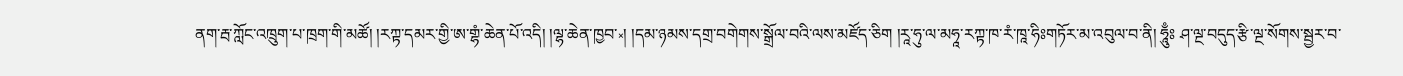ནག་རྦ་ཀློང་འཁྲུག་པ་ཁྲག་གི་མཚོ། །རཀྟ་དམར་གྱི་ཨ་གྷཾ་ཆེན་པོ་འདི། །ལྷ་ཆེན་ཁྱབ་༝། །དམ་ཉམས་དགྲ་བགེགས་སྒྲོལ་བའི་ལས་མཛོད་ཅིག །རཱ་ཧུ་ལ་མཧཱ་རཀྟ་ཁ་རཾ་ཁཱ་ཧིཿགཏོར་མ་འབུལ་བ་ནི། ཧཱུྃཿ ཤ་ལྔ་བདུད་རྩི་ལྔ་སོགས་སྦྱར་བ་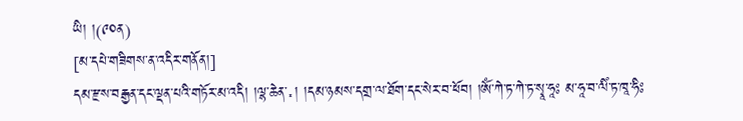ཡི། །(༩༠ན)
[མ་དཔེ་གཟིགས་ན་འདིར་གནོན།]
དམ་རྫས་བརྒྱན་དང་ལྡན་པའི་གཏོར་མ་འདི། །ལྷ་ཆེན་༝། །དམ་ཉམས་དགྲ་ལ་ཐོག་དང་སེར་བ་ཕོབ། །ཨོཾ་ཀེ་ཏ་ཀེ་ཏ་སྭཱ་ཧཱཿ མ་ཧཱ་བ་ལིཾ་ཏ་ཁཱ་ཧིཿ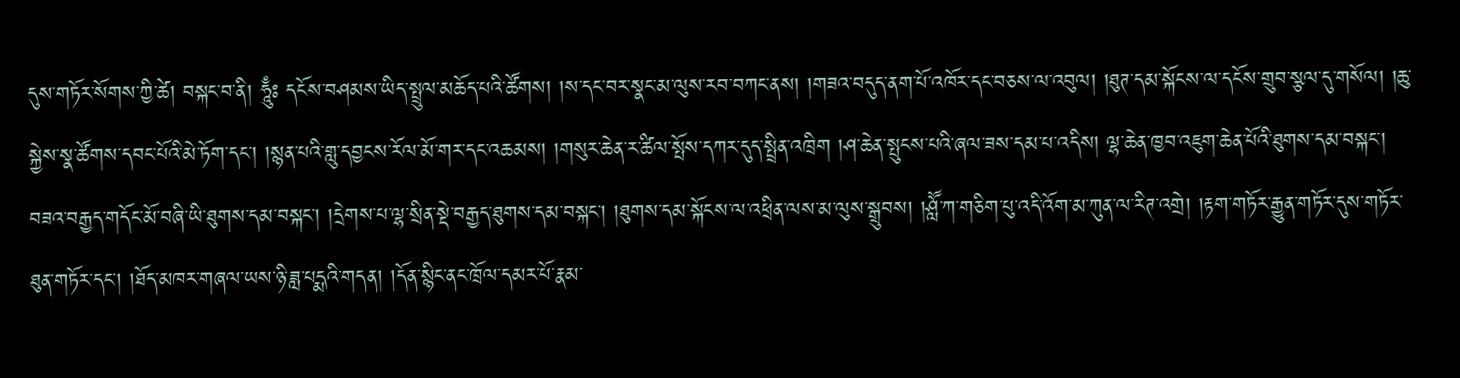དུས་གཏོར་སོགས་ཀྱི་ཚེ། བསྐང་བ་ནི། ཧཱུྃཿ དངོས་བཤམས་ཡིད་སྤྲུལ་མཆོད་པའི་ཚོགས། །ས་དང་བར་སྣང་མ་ལུས་རབ་བཀང་ནས། །གཟའ་བདུད་ནག་པོ་འཁོར་དང་བཅས་ལ་འབུལ། །ཐུཊ་དམ་སྐོངས་ལ་དངོས་གྲུབ་སྩལ་དུ་གསོལ། །ཆུ་སྐྱེས་སྣ་ཚོགས་དབང་པོའི་མེ་ཏོག་དང་། །སྙན་པའི་གླུ་དབྱངས་རོལ་མོ་གར་དང་འཆམས། །གསུར་ཆེན་ར་ཚིལ་སྤོས་དཀར་དུད་སྤྲིན་འཁྲིག །ཤ་ཆེན་སྤུངས་པའི་ཞལ་ཟས་དམ་པ་འདིས། ལྷ་ཆེན་ཁྱབ་འཇུག་ཆེན་པོའི་ཐུགས་དམ་བསྐང་། བཟའ་བརྒྱད་གདོང་མོ་བཞི་ཡི་ཐུགས་དམ་བསྐང་། །དྲེགས་པ་ལྷ་སྲིན་སྡེ་བརྒྱད་ཐུགས་དམ་བསྐང་། །ཐུགས་དམ་སྐོངས་ལ་འཕྲིན་ལས་མ་ལུས་སྒྲུབས། །ཤླཽ་ཀ་གཅིག་པུ་འདི་འོག་མ་ཀུན་ལ་རིཊ་འགྲེ། །རྟག་གཏོར་རྒྱུན་གཏོར་དུས་གཏོར་ཐུན་གཏོར་དང་། །ཐོད་མཁར་གཞལ་ཡས་ཉི་ཟླ་པདྨའི་གདན། །དོན་སྙིང་ནང་ཁྲོལ་དམར་པོ་རྣམ་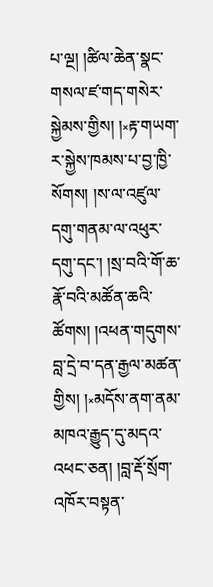པ་ལྔ། །ཚིལ་ཆེན་སྣང་གསལ་ཛ་གད་གསེར་སྐྱེམས་གྱིས། །༝རྟ་གཡག་ར་སྐྱེས་ཁམས་པ་བྱ་ཁྱི་སོགས། །ས་ལ་འཛུལ་དགུ་གནམ་ལ་འཕུར་དགུ་དང་། །སྲ་བའི་གོ་ཆ་རྣོ་བའི་མཚོན་ཆའི་ཚོགས། །འཕན་གདུགས་བླ་དྲེ་བ་དན་རྒྱལ་མཚན་གྱིས། །༝མདོས་ནག་ནམ་མཁའ་རྒྱུད་དུ་མདའ་འཕང་ཅན། །བླ་རྡོ་སྲོག་འཁོར་བསྟན་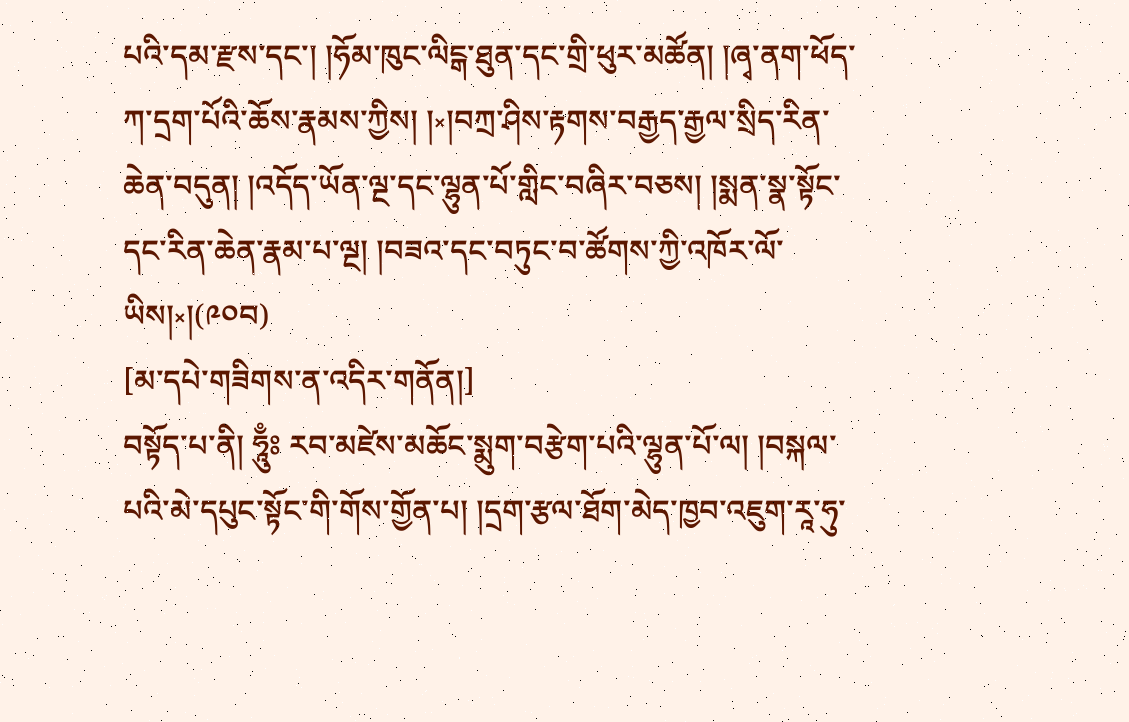པའི་དམ་རྫས་དང་། །ཧོམ་ཁུང་ལིངྒ་ཐུན་དང་གྲི་ཕུར་མཚོན། །ཞྭ་ནག་ཕོད་ཀ་དྲག་པོའི་ཆོས་རྣམས་ཀྱིས། །༝།བཀྲ་ཤིས་རྟགས་བརྒྱད་རྒྱལ་སྲིད་རིན་ཆེན་བདུན། །འདོད་ཡོན་ལྔ་དང་ལྷུན་པོ་གླིང་བཞིར་བཅས། །སྨན་སྣ་སྟོང་དང་རིན་ཆེན་རྣམ་པ་ལྔ། །བཟའ་དང་བཏུང་བ་ཚོགས་ཀྱི་འཁོར་ལོ་ཡིས།༝།(༩༠བ)
[མ་དཔེ་གཟིགས་ན་འདིར་གནོན།]
བསྟོད་པ་ནི། ཧཱུྃཿ རབ་མཛེས་མཆོང་སྨུག་བརྩེག་པའི་ལྷུན་པོ་ལ། །བསྐལ་པའི་མེ་དཔུང་སྟོང་གི་གོས་གྱོན་པ། །དྲག་རྩལ་ཐོག་མེད་ཁྱབ་འཇུག་རཱ་ཧུ་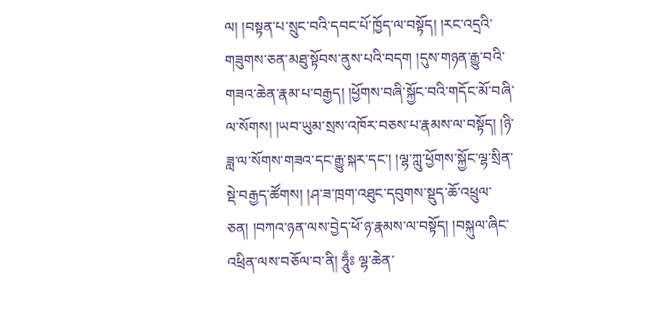ལ། །བསྟན་པ་སྲུང་བའི་དབང་པོ་ཁྱོད་ལ་བསྟོད། །རང་འདྲའི་གཟུགས་ཅན་མཐུ་སྟོབས་ནུས་པའི་བདག །དུས་གཉན་རྒྱུ་བའི་གཟའ་ཆེན་རྣམ་པ་བརྒྱད། །ཕྱོགས་བཞི་སྐྱོང་བའི་གདོང་མོ་བཞི་ལ་སོགས། །ཡབ་ཡུམ་སྲས་འཁོར་བཅས་པ་རྣམས་ལ་བསྟོད། །ཉི་ཟླ་ལ་སོགས་གཟའ་དང་རྒྱུ་སྐར་དང་། །ལྷ་ཀླུ་ཕྱོགས་སྐྱོང་ལྷ་སྲིན་སྡེ་བརྒྱད་ཚོགས། །ཤ་ཟ་ཁྲག་འཐུང་དབུགས་སྡུད་ཆོ་འཕྲུལ་ཅན། །བཀའ་ཉན་ལས་བྱེད་ཕོ་ཉ་རྣམས་ལ་བསྟོད། །བསྐུལ་ཞིང་འཕྲིན་ལས་བཅོལ་བ་ནི། ཧཱུྃཿ ལྷ་ཆེན་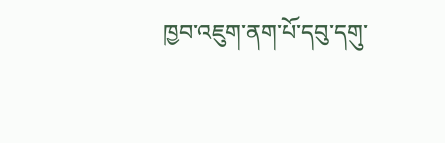ཁྱབ་འཇུག་ནག་པོ་དབུ་དགུ་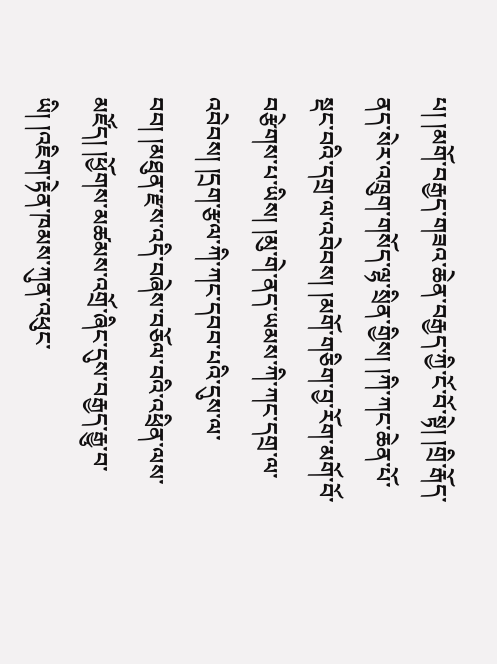པ། །མགོ་བརྒྱད་གཟའ་ཆེན་བརྒྱད་ཀྱི་ངོ་བོ་སྟེ། །གྲི་རྒོད་ནད་སེར་འཁྲུག་གསོད་ལྷ་སྲིན་གྱིས། །ཀི་ཀང་ཆེན་པོ་སྡང་བའི་དགྲ་ལ་འབེབས། །མགོ་གཅིག་བྱ་རོག་མགོ་བོ་བརྩེགས་པ་ཡིས། །མུ་གེ་ནད་ཡམས་ཀི་ཀང་དགྲ་ལ་འབེབས། །དྲག་རྩལ་ཀི་ཀང་དབབ་པའི་དུས་ལ་བབ། །མཐུན་རྫས་འདི་བཞེས་བཅོལ་བའི་འཕྲིན་ལས་མཛོད། །ཕྱོགས་མཚམས་འགྲོ་ཞིང་དུས་བརྒྱད་རྒྱུ་བ་ཡི། །འཇིག་རྟེན་ཁམས་ཀུན་འཕུང་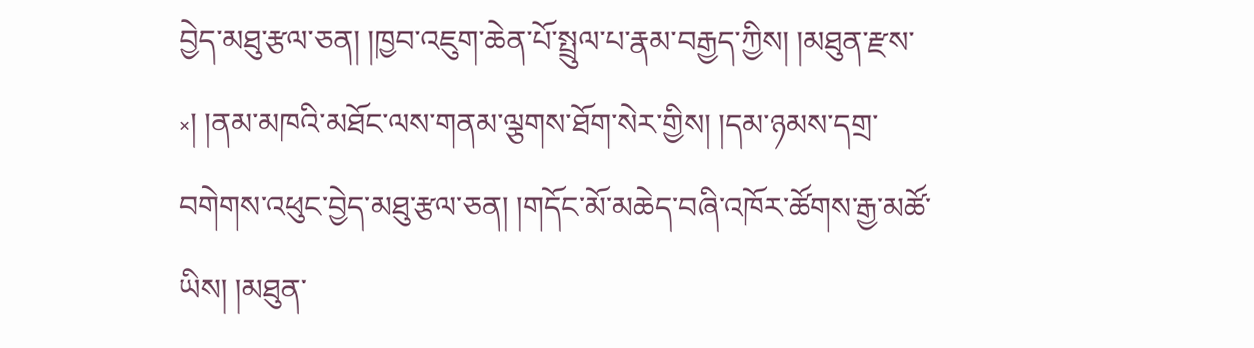བྱེད་མཐུ་རྩལ་ཅན། །ཁྱབ་འཇུག་ཆེན་པོ་སྤྲུལ་པ་རྣམ་བརྒྱད་ཀྱིས། །མཐུན་རྫས་༝། །ནམ་མཁའི་མཐོང་ལས་གནམ་ལྕགས་ཐོག་སེར་གྱིས། །དམ་ཉམས་དགྲ་བགེགས་འཕུང་བྱེད་མཐུ་རྩལ་ཅན། །གདོང་མོ་མཆེད་བཞི་འཁོར་ཚོགས་རྒྱ་མཚོ་ཡིས། །མཐུན་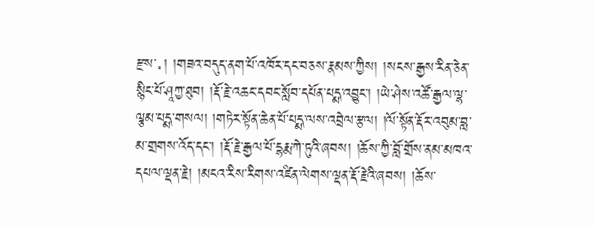རྫས་༝། །གཟའ་བདུད་ནག་པོ་འཁོར་དང་བཅས་རྣམས་ཀྱིས། །སངས་རྒྱས་རིན་ཅེན་སྙིང་པོ་ཤཱཀྱ་ཐུབ། །རྡོ་རྗེ་འཆང་དབང་སློབ་དཔོན་པདྨ་འབྱུང་། །ཡེ་ཤེས་འཚོ་རྒྱལ་ལྷ་ལྕམ་པདྨ་གསལ། །གཏེར་སྟོན་ཆེན་པོ་པདྨ་ལས་འབྲེལ་རྩལ། །ལོ་སྟོན་རྡོར་འབུམ་བླ་མ་གྲགས་འོད་དང་། །རྡོ་རྗེ་རྒྱལ་པོ་དྷརྨ་ཀེ་ཏུའི་ཞབས། །ཆོས་ཀྱི་བློ་གྲོས་ནམ་མཁའ་དཔལ་ལྡན་རྗེ། །མངའ་རིས་རིགས་འཛིན་ལེགས་ལྡན་རྡོ་རྗེའི་ཞབས། །ཆོས་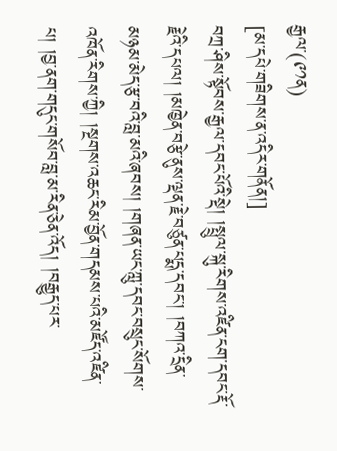རྒྱལ་(༩༡ན)
[མ་དཔེ་གཟིགས་ན་འདིར་གནོན།]
བཀྲ་ཤིས་སྟོབས་རྒྱལ་དབང་པོའི་སྡེ། །སྤྲུལ་སྐུ་རིགས་འཛིན་ངག་དབང་རྡོ་རྗེའི་དཔལ། །མཁྱེན་བརྩེ་ནུས་ལྡན་རྗེ་བཙུན་པདྨ་དབང་། །བཀའ་དྲིན་མཉམ་མེད་རྩ་བའི་བླ་མའི་ཞབས། །གཞན་ཡང་ཀླུ་དབང་བསྲུང་སོགས་འཁོན་རིགས་ཀྱི། །སྔགས་འཆང་རིམ་བྱོན་གདམས་པའི་མཛོད་འཛིན་པ། །བྱ་ནག་གདུང་གསོབ་བླ་མ་རིན་ཅེན་འོད། །བརྒྱུད་པར་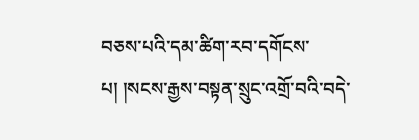བཅས་པའི་དམ་ཚིག་རབ་དགོངས་པ། །སངས་རྒྱས་བསྟན་སྲུང་འགྲོ་བའི་བདེ་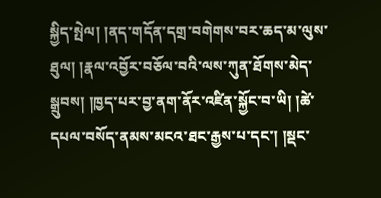སྐྱིད་སྤེལ། །ནད་གདོན་དགྲ་བགེགས་བར་ཆད་མ་ལུས་ཐུལ། །རྣལ་འབྱོར་བཅོལ་བའི་ལས་ཀུན་ཐོགས་མེད་སྒྲུབས། །ཁྱད་པར་བྱ་ནག་ནོར་འཛིན་སྐྱོང་བ་ཡི། །ཚེ་དཔལ་བསོད་ནམས་མངའ་ཐང་རྒྱས་པ་དང་། །སྡང་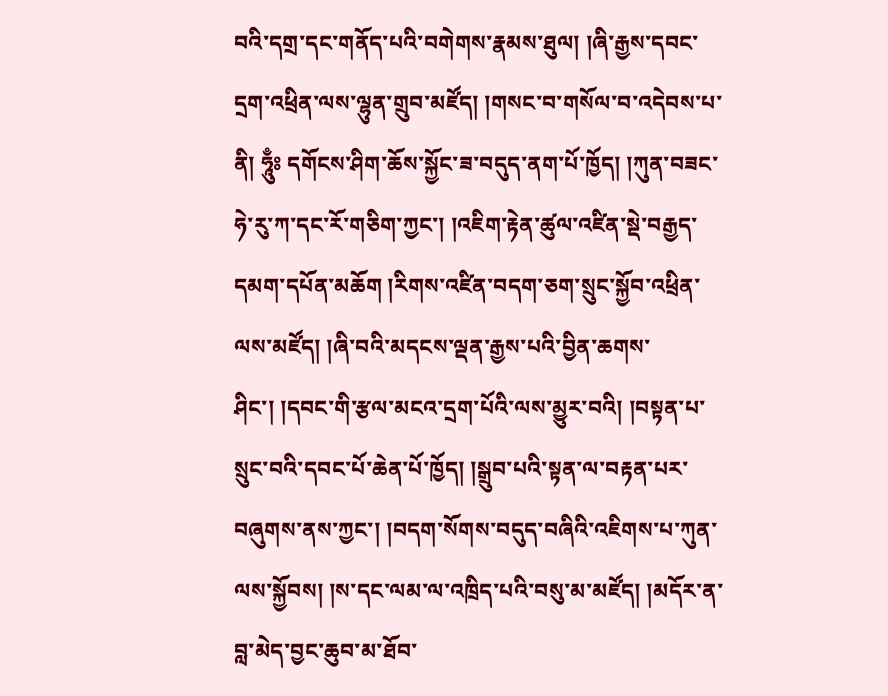བའི་དགྲ་དང་གནོད་པའི་བགེགས་རྣམས་ཐུལ། །ཞི་རྒྱས་དབང་དྲག་འཕྲིན་ལས་ལྷུན་གྲུབ་མཛོད། །གསང་བ་གསོལ་བ་འདེབས་པ་ནི། ཧཱུྃཿ དགོངས་ཤིག་ཆོས་སྐྱོང་ཟ་བདུད་ནག་པོ་ཁྱོད། །ཀུན་བཟང་ཧེ་རུ་ཀ་དང་རོ་གཅིག་ཀྱང་། །འཇིག་རྟེན་ཚུལ་འཛིན་སྡེ་བརྒྱད་དམག་དཔོན་མཆོག །རིགས་འཛིན་བདག་ཅག་སྲུང་སྐྱོབ་འཕྲིན་ལས་མཛོད། །ཞི་བའི་མདངས་ལྡན་རྒྱས་པའི་བྱིན་ཆགས་ཤིང་། །དབང་གི་རྩལ་མངའ་དྲག་པོའི་ལས་མྱུར་བའི། །བསྟན་པ་སྲུང་བའི་དབང་པོ་ཆེན་པོ་ཁྱོད། །སྒྲུབ་པའི་སྟན་ལ་བརྟན་པར་བཞུགས་ནས་ཀྱང་། །བདག་སོགས་བདུད་བཞིའི་འཇིགས་པ་ཀུན་ལས་སྐྱོབས། །ས་དང་ལམ་ལ་འཁྲིད་པའི་བསུ་མ་མཛོད། །མདོར་ན་བླ་མེད་བྱང་ཆུབ་མ་ཐོབ་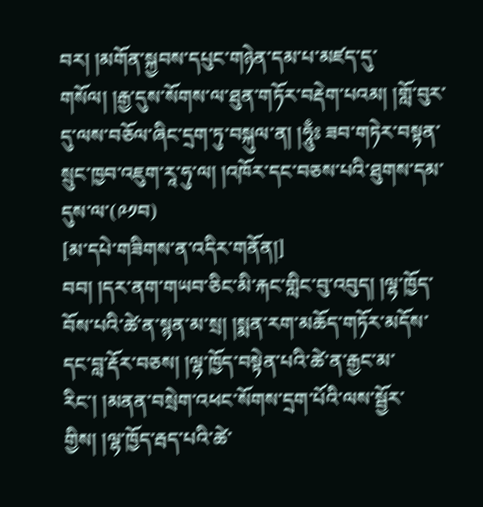བར། །མགོན་སྐྱབས་དཔུང་གཉེན་དམ་པ་མཛད་དུ་གསོལ། །རྒྱ་དུས་སོགས་ལ་ཐུན་གཏོར་བརྡེག་པའམ། །གློ་བུར་དུ་ལས་བཅོལ་ཞིང་དྲག་ཏུ་བསྐུལ་ན། །ཧཱུྃཿ ཟབ་གཏེར་བསྟན་སྲུང་ཁྱབ་འཇུག་རཱ་ཧུ་ལ། །འཁོར་དང་བཅས་པའི་ཐུགས་དམ་དུས་ལ་(༩༡བ)
[མ་དཔེ་གཟིགས་ན་འདིར་གནོན།]
བབ། །དར་ནག་གཡབ་ཅིང་མི་རྐང་གླིང་བུ་འབུད། །ལྷ་ཁྱོད་བོས་པའི་ཚེ་ན་སྙན་མ་སྲ། །སྨན་རག་མཆོད་གཏོར་མདོས་དང་བླ་རྡོར་བཅས། །ལྷ་ཁྱོད་བསྟེན་པའི་ཚེ་ན་རྒྱང་མ་རིང་། །མནན་བསྲེག་འཕང་སོགས་དྲག་པོའི་ལས་སྦྱོར་གྱིས། །ལྷ་ཁྱོད་རྦད་པའི་ཚེ་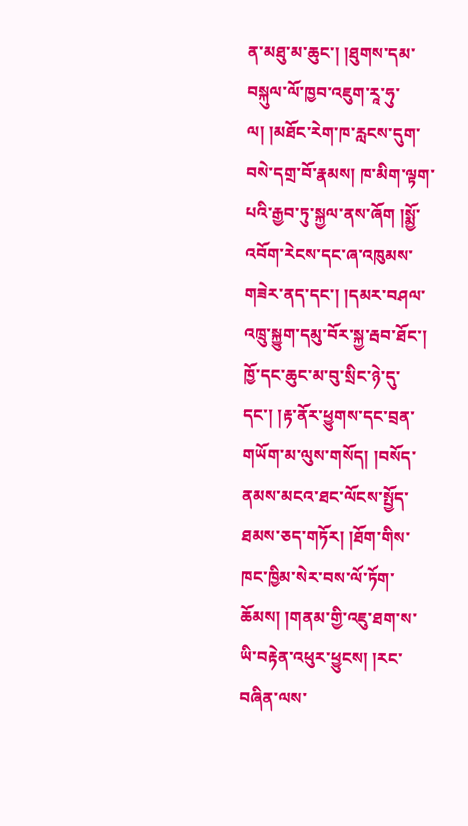ན་མཐུ་མ་ཆུང་། །ཐུགས་དམ་བསྐུལ་ལོ་ཁྱབ་འཇུག་རཱ་ཧུ་ལ། །མཐོང་རེག་ཁ་རླངས་དུག་བསེ་དགྲ་བོ་རྣམས། ཁ་མིག་ལྟག་པའི་རྒྱབ་ཏུ་སྐྱལ་ནས་ཞོག །སྨྱོ་འབོག་རེངས་དང་ཞ་འཁུམས་གཟེར་ནད་དང་། །དམར་བཤལ་འཁྲུ་སྐྱུག་དམུ་བོར་སྐྱ་རྦབ་ཐོང་། ཁྱོ་དང་ཆུང་མ་བུ་སྲིང་ཉེ་དུ་དང་། །རྟ་ནོར་ཕྱུགས་དང་བྲན་གཡོག་མ་ལུས་གསོད། །བསོད་ནམས་མངའ་ཐང་ལོངས་སྤྱོད་ཐམས་ཅད་གཏོར། །ཐོག་གིས་ཁང་ཁྱིམ་སེར་བས་ལོ་ཏོག་ཆོམས། །གནམ་གྱི་འཇུ་ཐག་ས་ཡི་བརྟེན་འཕུར་ཕྱུངས། །རང་བཞིན་ལས་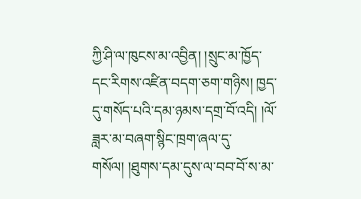ཀྱི་ཤི་ལ་ཁུངས་མ་འབྱིན། །སྲུང་མ་ཁྱོད་དང་རིགས་འཛིན་བདག་ཅག་གཉིས། ཁྱད་དུ་གསོད་པའི་དམ་ཉམས་དགྲ་བོ་འདི། །ལོ་ཟླར་མ་བཞག་སྙིང་ཁྲག་ཞལ་དུ་གསོལ། །ཐུགས་དམ་དུས་ལ་བབ་བོ་ས་མ་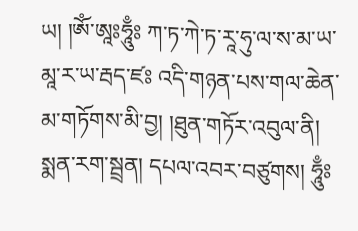ཡ། །ཨོཾ་ཨཱཿཧཱུྃཿ ཀ་ཏ་ཀེ་ཏ་རཱ་ཧུ་ལ་ས་མ་ཡ་མཱ་ར་ཡ་རྦད་ཛཿ འདི་གཉན་པས་གལ་ཆེན་མ་གཏོགས་མི་བྱ། །ཐུན་གཏོར་འབུལ་ནི། སྨན་རག་སྦྲན། དཔལ་འབར་བཙུགས། ཧཱུྃཿ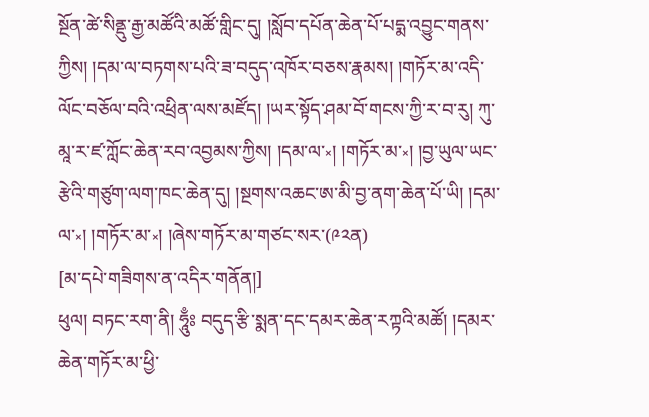སྔོན་ཚེ་སིནྡུ་རྒྱ་མཚོའི་མཚོ་གླིང་དུ། །སློབ་དཔོན་ཆེན་པོ་པདྨ་འབྱུང་གནས་ཀྱིས། །དམ་ལ་བཏགས་པའི་ཟ་བདུད་འཁོར་བཅས་རྣམས། །གཏོར་མ་འདི་ལོང་བཅོལ་བའི་འཕྲིན་ལས་མཛོད། །ཡར་སྟོད་ཤམ་བོ་གངས་ཀྱི་ར་བ་རུ། ཀུ་མཱ་ར་ཛ་ཀློང་ཆེན་རབ་འབྱམས་ཀྱིས། །དམ་ལ་༝། །གཏོར་མ་༝། །བྱ་ཡུལ་ཡང་རྩེའི་གཙུག་ལག་ཁང་ཆེན་དུ། །སྔགས་འཆང་ཨ་མི་བྱ་ནག་ཆེན་པོ་ཡི། །དམ་ལ་༝། །གཏོར་མ་༝། །ཞེས་གཏོར་མ་གཙང་སར་(༩༢ན)
[མ་དཔེ་གཟིགས་ན་འདིར་གནོན།]
ཕུལ། བཏང་རག་ནི། ཧཱུྃཿ བདུད་རྩི་སྨན་དང་དམར་ཆེན་རཀྟའི་མཚོ། །དམར་ཆེན་གཏོར་མ་ཕྱི་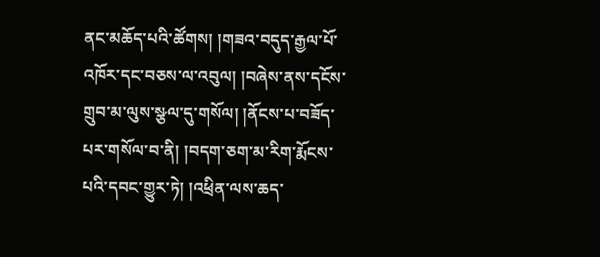ནང་མཆོད་པའི་ཚོགས། །གཟའ་བདུད་རྒྱལ་པོ་འཁོར་དང་བཅས་ལ་འབུལ། །བཞེས་ནས་དངོས་གྲུབ་མ་ལུས་སྩལ་དུ་གསོལ། །ནོངས་པ་བཟོད་པར་གསོལ་བ་ནི། །བདག་ཅག་མ་རིག་རྨོངས་པའི་དབང་གྱུར་ཏེ། །འཕྲིན་ལས་ཆད་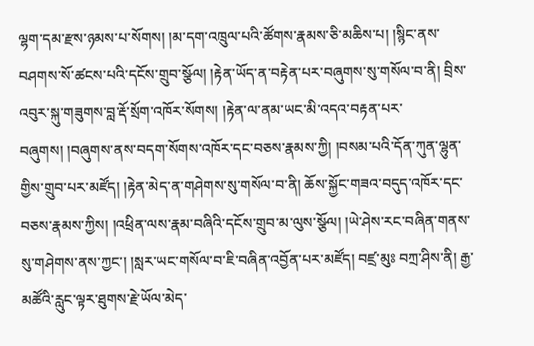ལྷག་དམ་རྫས་ཉམས་པ་སོགས། །མ་དག་འཁྲུལ་པའི་ཚོགས་རྣམས་ཅི་མཆིས་པ། །སྙིང་ནས་བཤགས་སོ་ཚངས་པའི་དངོས་གྲུབ་སྩོལ། །རྟེན་ཡོད་ན་བརྟེན་པར་བཞུགས་སུ་གསོལ་བ་ནི། བྲིས་འབུར་སྐུ་གཟུགས་བླ་རྡོ་སྲོག་འཁོར་སོགས། །རྟེན་ལ་ནམ་ཡང་མི་འདའ་བརྟན་པར་བཞུགས། །བཞུགས་ནས་བདག་སོགས་འཁོར་དང་བཅས་རྣམས་ཀྱི། །བསམ་པའི་དོན་ཀུན་ལྷུན་གྱིས་གྲུབ་པར་མཛོད། །རྟེན་མེད་ན་གཤེགས་སུ་གསོལ་བ་ནི། ཆོས་སྐྱོང་གཟའ་བདུད་འཁོར་དང་བཅས་རྣམས་ཀྱིས། །འཕྲིན་ལས་རྣམ་བཞིའི་དངོས་གྲུབ་མ་ལུས་སྩོལ། །ཡེ་ཤེས་རང་བཞིན་གནས་སུ་གཤེགས་ནས་ཀྱང་། །སླར་ཡང་གསོལ་བ་ཇི་བཞིན་འབྱོན་པར་མཛོད། བཛྲ་མུཿ བཀྲ་ཤིས་ནི། རྒྱ་མཚོའི་རླུང་ལྟར་ཐུགས་རྗེ་ཡོལ་མེད་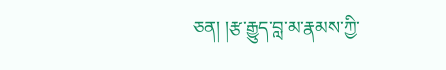ཅན། །རྩ་རྒྱུད་བླ་མ་རྣམས་ཀྱི་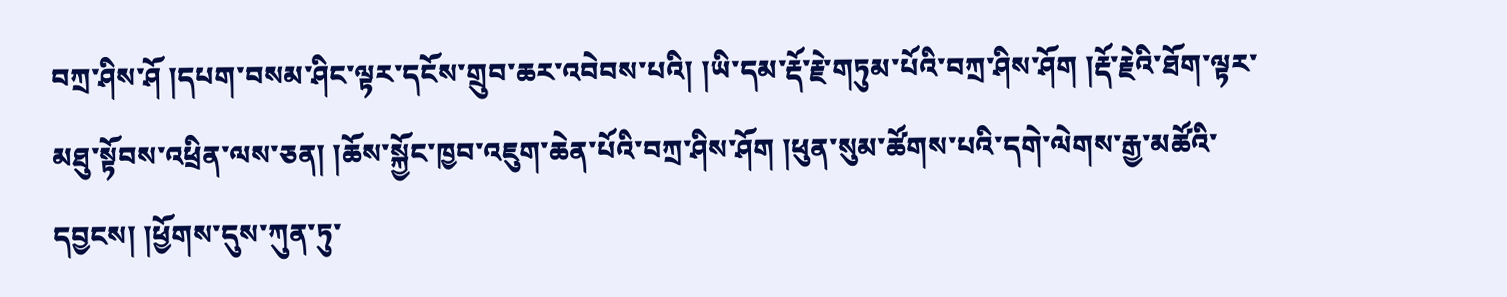བཀྲ་ཤིས་ཤོ །དཔག་བསམ་ཤིང་ལྟར་དངོས་གྲུབ་ཆར་འབེབས་པའི། །ཡི་དམ་རྡོ་རྗེ་གཏུམ་པོའི་བཀྲ་ཤིས་ཤོག །རྡོ་རྗེའི་ཐོག་ལྟར་མཐུ་སྟོབས་འཕྲིན་ལས་ཅན། །ཆོས་སྐྱོང་ཁྱབ་འཇུག་ཆེན་པོའི་བཀྲ་ཤིས་ཤོག །ཕུན་སུམ་ཚོགས་པའི་དགེ་ལེགས་རྒྱ་མཚོའི་དབྱངས། །ཕྱོགས་དུས་ཀུན་ཏུ་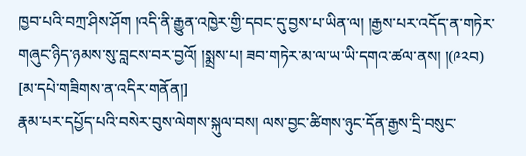ཁྱབ་པའི་བཀྲ་ཤིས་ཤོག །འདི་ནི་རྒྱུན་འཁྱེར་གྱི་དབང་དུ་བྱས་པ་ཡིན་ལ། །རྒྱས་པར་འདོད་ན་གཏེར་གཞུང་ཉིད་ཉམས་སུ་བླངས་བར་བྱའོ། །སྨྲས་པ། ཟབ་གཏེར་མ་ལ་ཡ་ཡི་དགའ་ཚལ་ནས། །(༩༢བ)
[མ་དཔེ་གཟིགས་ན་འདིར་གནོན།]
རྣམ་པར་དཔྱོད་པའི་བསེར་བུས་ལེགས་སྐུལ་བས། ལས་བྱང་ཚིགས་ཉུང་དོན་རྒྱས་དྲི་བསུང་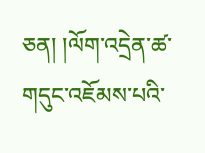ཅན། །ལོག་འདྲེན་ཚ་གདུང་འཇོམས་པའི་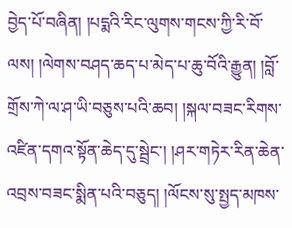བྱེད་པོ་བཞིན། །པདྨའི་རིང་ལུགས་གངས་ཀྱི་རི་བོ་ལས། །ལེགས་བཤད་ཆད་པ་མེད་པ་ཆུ་བོའི་རྒྱུན། །བློ་གྲོས་ཀེ་ལ་ཤ་ཡི་བཅུས་པའི་ཆབ། །སྐལ་བཟང་རིགས་འཛིན་དགའ་སྟོན་ཆེད་དུ་སྦྲེང་། །ཤར་གཏེར་རིན་ཆེན་འབྲས་བཟང་སྨིན་པའི་བཅུད། །ལོངས་སུ་སྤྱད་མཁས་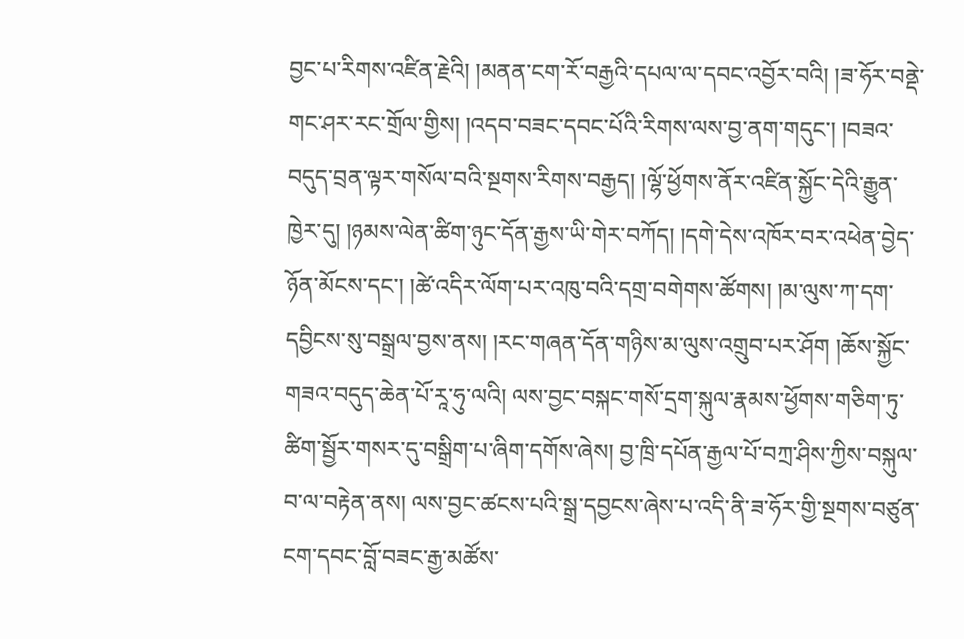བྱང་པ་རིགས་འཛིན་རྗེའི། །མནན་ངག་རོ་བརྒྱའི་དཔལ་ལ་དབང་འབྱོར་བའི། །ཟ་ཧོར་བནྡེ་གང་ཤར་རང་གྲོལ་གྱིས། །འདབ་བཟང་དབང་པོའི་རིགས་ལས་བྱ་ནག་གདུང་། །བཟའ་བདུད་བྲན་ལྟར་གསོལ་བའི་སྔགས་རིགས་བརྒྱད། །ལྷོ་ཕྱོགས་ནོར་འཛིན་སྐྱོང་དེའི་རྒྱུན་ཁྱེར་དུ། །ཉམས་ལེན་ཚིག་ཉུང་དོན་རྒྱས་ཡི་གེར་བཀོད། །དགེ་དེས་འཁོར་བར་འཕེན་བྱེད་ཉོན་མོངས་དང་། །ཚེ་འདིར་ལོག་པར་འཁུ་བའི་དགྲ་བགེགས་ཚོགས། །མ་ལུས་ཀ་དག་དབྱིངས་སུ་བསྒྲལ་བྱས་ནས། །རང་གཞན་དོན་གཉིས་མ་ལུས་འགྲུབ་པར་ཤོག །ཆོས་སྐྱོང་གཟའ་བདུད་ཆེན་པོ་རཱ་ཧུ་ལའི། ལས་བྱང་བསྐང་གསོ་དྲག་སྐུལ་རྣམས་ཕྱོགས་གཅིག་ཏུ་ཚིག་སྦྱོར་གསར་དུ་བསྒྲིག་པ་ཞིག་དགོས་ཞེས། བྱ་ཁྲི་དཔོན་རྒྱལ་པོ་བཀྲ་ཤིས་ཀྱིས་བསྐུལ་བ་ལ་བརྟེན་ནས། ལས་བྱང་ཚངས་པའི་སྒྲ་དབྱངས་ཞེས་པ་འདི་ནི་ཟ་ཧོར་གྱི་སྔགས་བཙུན་ངག་དབང་བློ་བཟང་རྒྱ་མཚོས་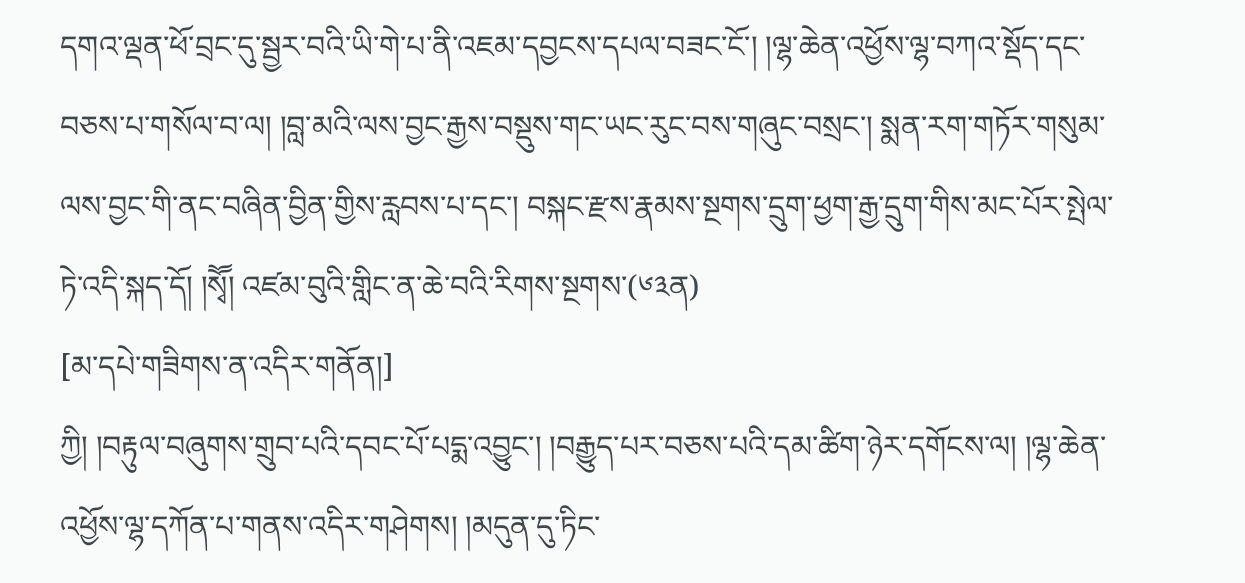དགའ་ལྡན་ཕོ་བྲང་དུ་སྦྱར་བའི་ཡི་གེ་པ་ནི་འཇམ་དབྱངས་དཔལ་བཟང་ངོ་། །ལྷ་ཆེན་འཕྱོས་ལྷ་བཀའ་སྡོད་དང་བཅས་པ་གསོལ་བ་ལ། །བླ་མའི་ལས་བྱང་རྒྱས་བསྡུས་གང་ཡང་རུང་བས་གཞུང་བསྲང་། སྨན་རག་གཏོར་གསུམ་ལས་བྱང་གི་ནང་བཞིན་བྱིན་གྱིས་རླབས་པ་དང་། བསྐང་རྫས་རྣམས་སྔགས་དྲུག་ཕྱག་རྒྱ་དྲུག་གིས་མང་པོར་སྤེལ་ཏེ་འདི་སྐད་དོ། །སྭཽ། འཛམ་བུའི་གླིང་ན་ཆེ་བའི་རིགས་སྔགས་(༦༣ན)
[མ་དཔེ་གཟིགས་ན་འདིར་གནོན།]
ཀྱི། །བརྟུལ་བཞུགས་གྲུབ་པའི་དབང་པོ་པདྨ་འབྱུང་། །བརྒྱུད་པར་བཅས་པའི་དམ་ཚིག་ཉེར་དགོངས་ལ། །ལྷ་ཆེན་འཕྱོས་ལྷ་དཀོན་པ་གནས་འདིར་གཤེགས། །མདུན་དུ་ཏིང་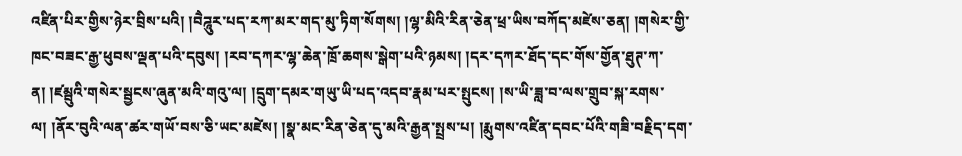འཛིན་པིར་གྱིས་ཉེར་བྲིས་པའི། །བཻཌཱུར་པད་རཀ་མར་གད་མུ་ཏིག་སོགས། །ལྷ་མིའི་རིན་ཅེན་ཕྲ་ཡིས་བཀོད་མཛེས་ཅན། །གསེར་གྱི་ཁང་བཟང་རྒྱ་ཕུབས་ལྡན་པའི་དབུས། །རབ་དཀར་ལྷ་ཆེན་ཁྲོ་ཆགས་སྒེག་པའི་ཉམས། །དར་དཀར་ཐོད་དང་གོས་གྱོན་ཐུཊ་ཀ་ན། །ཛམྦུའི་གསེར་སྦྱངས་ཞུན་མའི་གའུ་ལ། །དྲུག་དམར་གཡུ་ཡི་པད་འདབ་རྣམ་པར་སྤུངས། །ས་ཡི་ཟླ་བ་ལས་གྲུབ་སྐ་རགས་ལ། །ནོར་བུའི་ལན་ཚར་གཡོ་བས་ཅི་ཡང་མཛེས། །སྣ་མང་རིན་ཅེན་དུ་མའི་རྒྱན་སྤྲས་པ། །རྨུགས་འཛིན་དབང་པོའི་གཟི་བརྗིད་དག་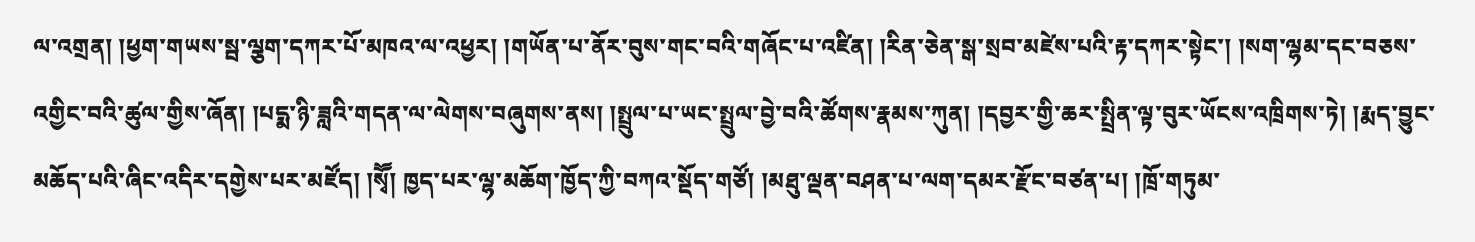ལ་འགྲན། །ཕྱག་གཡས་སྦ་ལྕག་དཀར་པོ་མཁའ་ལ་འཕྱར། །གཡོན་པ་ནོར་བུས་གང་བའི་གཞོང་པ་འཛིན། །རིན་ཅེན་སྒ་སྲབ་མཛེས་པའི་རྟ་དཀར་སྟེང་། །སག་ལྷམ་དང་བཅས་འགྱིང་བའི་ཚུལ་གྱིས་ཞོན། །པདྨ་ཉི་ཟླའི་གདན་ལ་ལེགས་བཞུགས་ནས། །སྤྲུལ་པ་ཡང་སྤྲུལ་བྱེ་བའི་ཚོགས་རྣམས་ཀུན། །དབྱར་གྱི་ཆར་སྤྲིན་ལྟ་བུར་ཡོངས་འཁྲིགས་ཏེ། །རྨད་བྱུང་མཆོད་པའི་ཞིང་འདིར་དགྱེས་པར་མཛོད། །སྭཽ། ཁྱད་པར་ལྷ་མཆོག་ཁྱོད་ཀྱི་བཀའ་སྡོད་གཙོ། །མཐུ་ལྡན་བཤན་པ་ལག་དམར་རྫོང་བཙན་པ། །ཁྲོ་གཏུམ་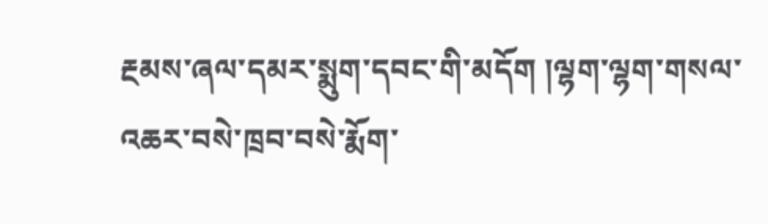རྔམས་ཞལ་དམར་སྨུག་དབང་གི་མདོག །ལྷག་ལྷག་གསལ་འཆར་བསེ་ཁྲབ་བསེ་རྨོག་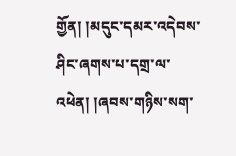གྱོན། །མདུང་དམར་འདེབས་ཤིང་ཞགས་པ་དགྲ་ལ་འཕེན། །ཞབས་གཉིས་སག་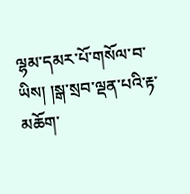ལྷམ་དམར་པོ་གསོལ་བ་ཡིས། །སྒ་སྲབ་ལྡན་པའི་རྟ་མཆོག་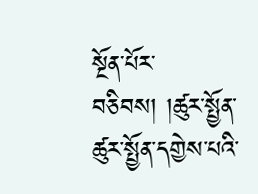སྔོན་པོར་བཅིབས། །ཚུར་སྤྱོན་ཚུར་སྤྱོན་དགྱེས་པའི་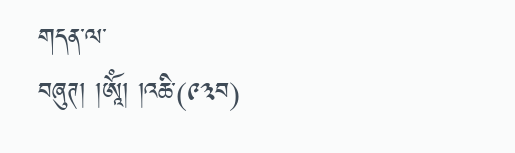གདན་ལ་བཞུཊ། །ཨཱོཾ། །འཆི་(༩༣བ)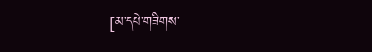[མ་དཔེ་གཟིགས་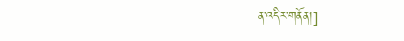ན་འདིར་གནོན།]